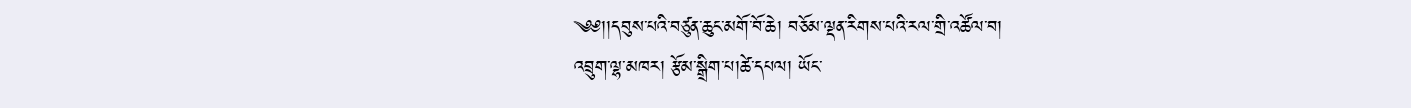༄༅།།དབུས་པའི་བཙུན་ཆུང་མགོ་བོ་ཆེ། བཅོམ་ལྡན་རིགས་པའི་རལ་གྲི་འཚོལ་བ།
འབྲུག་ལྷ་མཁར། རྩོམ་སྒྲིག་པ།ཚེ་དཔལ། ཡོང་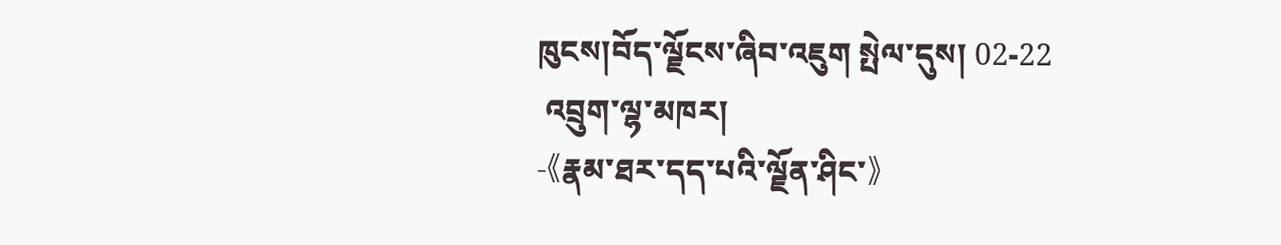ཁུངས།བོད་ལྗོངས་ཞིབ་འཇུག སྤེལ་དུས། 02-22
 འབྲུག་ལྷ་མཁར།
-《རྣམ་ཐར་དད་པའི་ལྗོན་ཤིང་》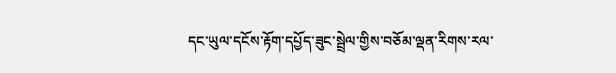དང་ཡུལ་དངོས་རྟོག་དཔྱོད་ཟུང་སྦྲེལ་གྱིས་བཅོམ་ལྡན་རིགས་རལ་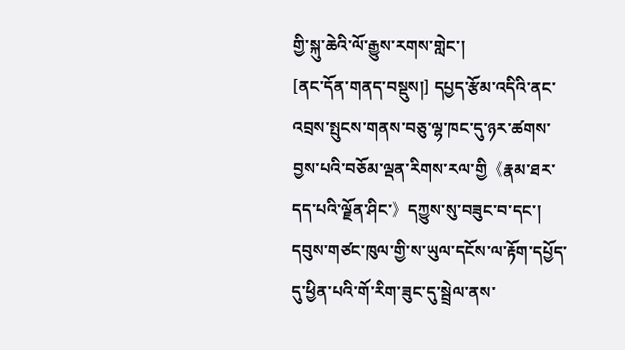གྱི་སྐུ་ཆེའི་ལོ་རྒྱུས་རགས་གླེང་།
[ནང་དོན་གནད་བསྡུས།] དཔྱད་རྩོམ་འདིའི་ནང་འབྲས་སྤུངས་གནས་བཅུ་ལྷ་ཁང་དུ་ཉར་ཚགས་བྱས་པའི་བཅོམ་ལྡན་རིགས་རལ་གྱི《རྣམ་ཐར་དད་པའི་ལྗོན་ཤིང་》དཀྱུས་སུ་བཟུང་བ་དང་། དབུས་གཙང་ཁུལ་གྱི་ས་ཡུལ་དངོས་ལ་རྟོག་དཔྱོད་དུ་ཕྱིན་པའི་གོ་རིག་ཟུང་དུ་སྦྲེལ་ནས་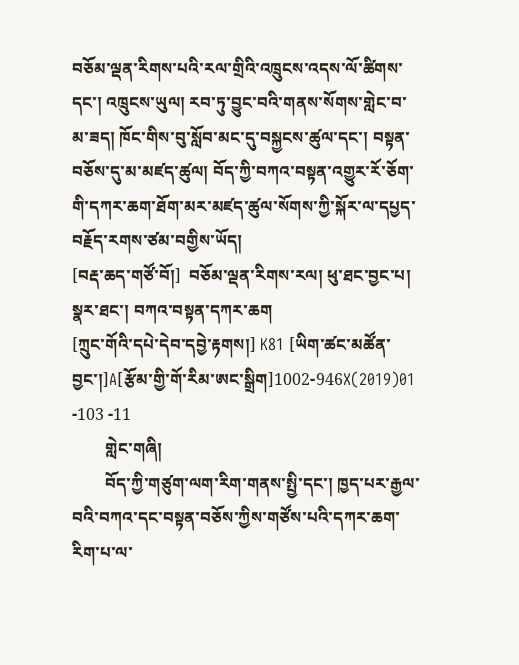བཅོམ་ལྡན་རིགས་པའི་རལ་གྲིའི་འཁྲུངས་འདས་ལོ་ཚིགས་དང་། འཁྲུངས་ཡུལ། རབ་ཏུ་བྱུང་བའི་གནས་སོགས་གླེང་བ་མ་ཟད། ཁོང་གིས་བུ་སློབ་མང་དུ་བསྐྱངས་ཚུལ་དང་། བསྟན་བཅོས་དུ་མ་མཛད་ཚུལ། བོད་ཀྱི་བཀའ་བསྟན་འགྱུར་རོ་ཅོག་གི་དཀར་ཆག་ཐོག་མར་མཛད་ཚུལ་སོགས་ཀྱི་སྐོར་ལ་དཔྱད་བརྗོད་རགས་ཙམ་བགྱིས་ཡོད།
[བརྡ་ཆད་གཙོ་བོ།]  བཅོམ་ལྡན་རིགས་རལ། ཕུ་ཐང་བྱང་པ། སྣར་ཐང་། བཀའ་བསྟན་དཀར་ཆག
[ཀྲུང་གོའི་དཔེ་དེབ་དབྱེ་རྟགས།] K81 [ཡིག་ཚང་མཚོན་བྱང་།]A[རྩོམ་གྱི་གོ་རིམ་ཨང་སྒྲིག]1002-946X(2019)01 -103 -11
        གླེང་གཞི།
        བོད་ཀྱི་གཙུག་ལག་རིག་གནས་སྤྱི་དང་། ཁྱད་པར་རྒྱལ་བའི་བཀའ་དང་བསྟན་བཅོས་ཀྱིས་གཙོས་པའི་དཀར་ཆག་རིག་པ་ལ་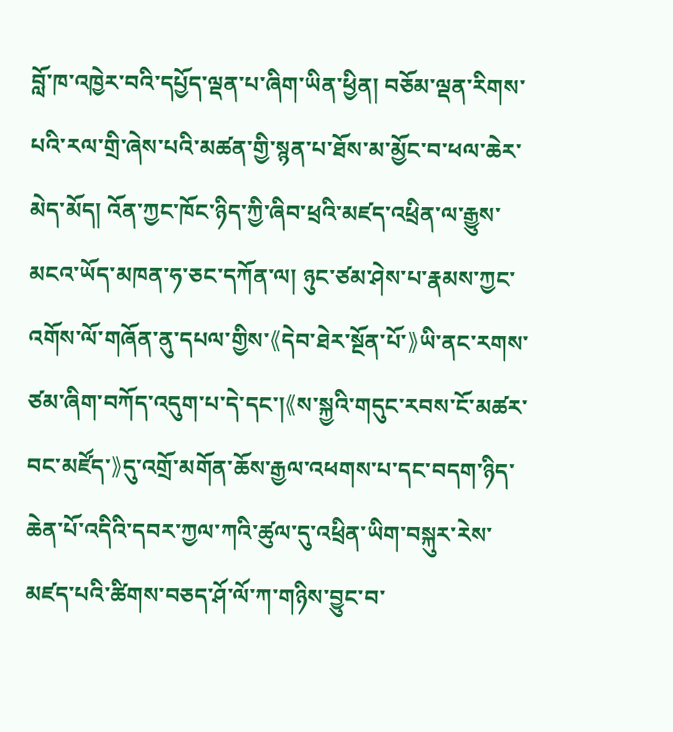བློ་ཁ་འཁྱེར་བའི་དཔྱོད་ལྡན་པ་ཞིག་ཡིན་ཕྱིན། བཅོམ་ལྡན་རིགས་པའི་རལ་གྲི་ཞེས་པའི་མཚན་གྱི་སྙན་པ་ཐོས་མ་མྱོང་བ་ཕལ་ཆེར་མེད་མོད། འོན་ཀྱང་ཁོང་ཉིད་ཀྱི་ཞིབ་ཕྲའི་མཛད་འཕྲིན་ལ་རྒྱུས་མངའ་ཡོད་མཁན་ཧ་ཅང་དཀོན་ལ། ཉུང་ཙམ་ཤེས་པ་རྣམས་ཀྱང་འགོས་ལོ་གཞོན་ནུ་དཔལ་གྱིས་《དེབ་ཐེར་སྔོན་པོ་》ཡི་ནང་རགས་ཙམ་ཞིག་བཀོད་འདུག་པ་དེ་དང་།《ས་སྐྱའི་གདུང་རབས་ངོ་མཚར་བང་མཛོད་》དུ་འགྲོ་མགོན་ཆོས་རྒྱལ་འཕགས་པ་དང་བདག་ཉིད་ཆེན་པོ་འདིའི་དབར་ཀྱལ་ཀའི་ཚུལ་དུ་འཕྲིན་ཡིག་བསྐུར་རེས་མཛད་པའི་ཚིགས་བཅད་ཤོ་ལོ་ཀ་གཉིས་བྱུང་བ་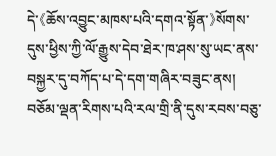དེ་《ཆོས་འབྱུང་མཁས་པའི་དགའ་སྟོན་》སོགས་དུས་ཕྱིས་ཀྱི་ལོ་རྒྱུས་དེབ་ཐེར་ཁ་ཤས་སུ་ཡང་ནས་བསྐྱར་དུ་བཀོད་པ་དེ་དག་གཞིར་བཟུང་ནས། བཅོམ་ལྡན་རིགས་པའི་རལ་གྲི་ནི་དུས་རབས་བཅུ་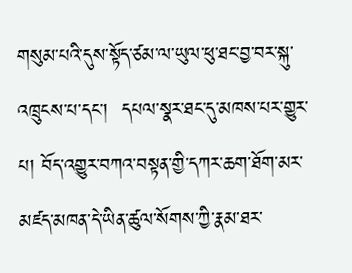གསུམ་པའི་དུས་སྟོད་ཙམ་ལ་ཡུལ་ཕུ་ཐང་བྱ་བར་སྐུ་འཁྲུངས་པ་དང་།  དཔལ་སྣར་ཐང་དུ་མཁས་པར་གྱུར་པ། བོད་འགྱུར་བཀའ་བསྟན་གྱི་དཀར་ཆག་ཐོག་མར་མཛད་མཁན་དེ་ཡིན་ཚུལ་སོགས་ཀྱི་རྣམ་ཐར་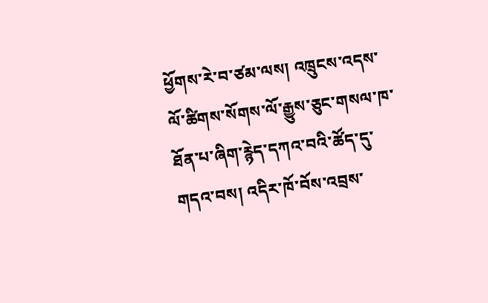ཕྱོགས་རེ་བ་ཙམ་ལས། འཁྲུངས་འདས་ལོ་ཚིགས་སོགས་ལོ་རྒྱུས་ཅུང་གསལ་ཁ་ཐོན་པ་ཞིག་རྙེད་དཀའ་བའི་ཚོད་དུ་གདའ་བས། འདིར་ཁོ་བོས་འབྲས་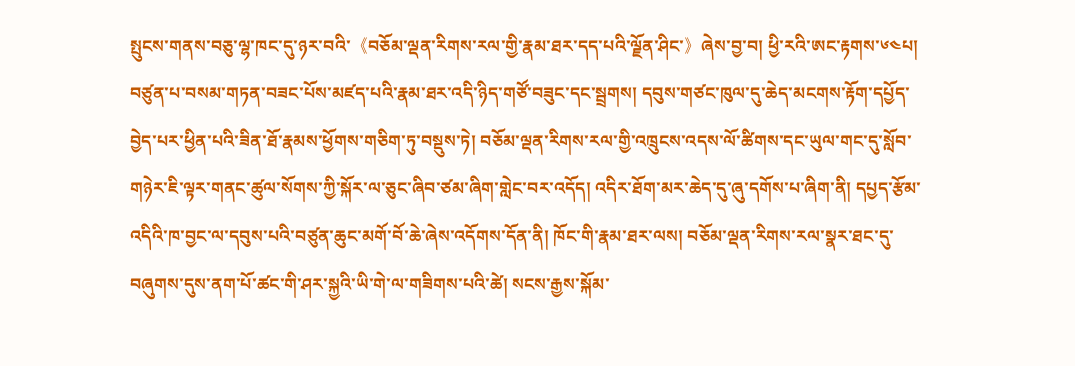སྤུངས་གནས་བཅུ་ལྷ་ཁང་དུ་ཉར་བའི་《བཅོམ་ལྡན་རིགས་རལ་གྱི་རྣམ་ཐར་དད་པའི་ལྗོན་ཤིང་》ཞེས་བྱ་བ། ཕྱི་རའི་ཨང་རྟགས་༦༤པ། བཙུན་པ་བསམ་གཏན་བཟང་པོས་མཛད་པའི་རྣམ་ཐར་འདི་ཉིད་གཙོ་བཟུང་དང་སྦྲགས། དབུས་གཙང་ཁུལ་དུ་ཆེད་མངགས་རྟོག་དཔྱོད་བྱེད་པར་ཕྱིན་པའི་ཟིན་ཐོ་རྣམས་ཕྱོགས་གཅིག་ཏུ་བསྡུས་ཏེ། བཅོམ་ལྡན་རིགས་རལ་གྱི་འཁྲུངས་འདས་ལོ་ཚིགས་དང་ཡུལ་གང་དུ་སློབ་གཉེར་ཇི་ལྟར་གནང་ཚུལ་སོགས་ཀྱི་སྐོར་ལ་ཅུང་ཞིབ་ཙམ་ཞིག་གླེང་བར་འདོད། འདིར་ཐོག་མར་ཆེད་དུ་ཞུ་དགོས་པ་ཞིག་ནི། དཔྱད་རྩོམ་འདིའི་ཁ་བྱང་ལ་དབུས་པའི་བཙུན་ཆུང་མགོ་བོ་ཆེ་ཞེས་འདོགས་དོན་ནི། ཁོང་གི་རྣམ་ཐར་ལས། བཅོམ་ལྡན་རིགས་རལ་སྣར་ཐང་དུ་བཞུགས་དུས་ནག་པོ་ཚང་གི་ཤར་སྐྱའི་ཡི་གེ་ལ་གཟིགས་པའི་ཚེ། སངས་རྒྱས་སྐོམ་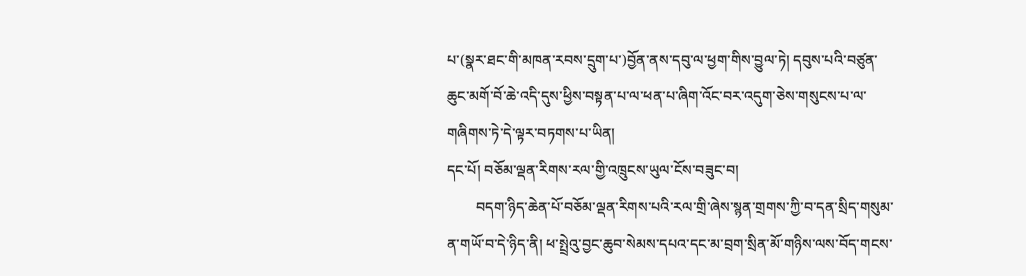པ་(སྣར་ཐང་གི་མཁན་རབས་དྲུག་པ་)བྱོན་ནས་དབུ་ལ་ཕྱག་གིས་བྱུལ་ཏེ། དབུས་པའི་བཙུན་ཆུང་མགོ་བོ་ཆེ་འདི་དུས་ཕྱིས་བསྟན་པ་ལ་ཕན་པ་ཞིག་འོང་བར་འདུག་ཅེས་གསུངས་པ་ལ་གཞིགས་ཏེ་དེ་ལྟར་བཏགས་པ་ཡིན།
དང་པོ། བཅོམ་ལྡན་རིགས་རལ་གྱི་འཁྲུངས་ཡུལ་ངོས་བཟུང་བ།
        བདག་ཉིད་ཆེན་པོ་བཅོམ་ལྡན་རིགས་པའི་རལ་གྲི་ཞེས་སྙན་གྲགས་ཀྱི་བ་དན་སྲིད་གསུམ་ན་གཡོ་བ་དེ་ཉིད་ནི། ཕ་སྤྲེའུ་བྱང་ཆུབ་སེམས་དཔའ་དང་མ་བྲག་སྲིན་མོ་གཉིས་ལས་བོད་གངས་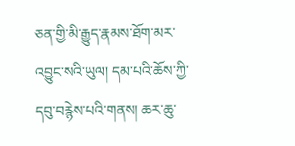ཅན་གྱི་མི་རྒྱུད་རྣམས་ཐོག་མར་འབྱུང་སའི་ཡུལ། དམ་པའི་ཆོས་ཀྱི་དབུ་བརྙེས་པའི་གནས། ཆར་ཆུ་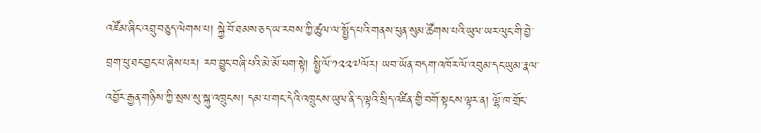འཛོམ་ཞིང་འབྲུ་བཅུད་ལེགས་པ། སྐྱེ་བོ་ཐམས་ཅད་ཡ་རབས་ཀྱི་ཚུལ་ལ་སྤྱོད་པའི་གནས་ཕུན་སུམ་ཚོགས་པའི་ཡུལ་ཡར་ལུང་གི་བྱེ་བྲག་ཕུ་ཐང་བྱང་པ་ཞེས་པར། རབ་བྱུང་བཞི་པའི་མེ་མོ་ཕག་སྟེ། སྤྱི་ལོ་༡༢༢༧ལོར། ཡབ་ཡོན་བདག་འཁོར་ལོ་འབུམ་དང་ཡུམ་རྣལ་འབྱོར་རྒྱན་གཉིས་ཀྱི་སྲས་སུ་སྐུ་འཁྲུངས། དམ་པ་གང་དེའི་འཁྲུངས་ཡུལ་ནི་ད་ལྟའི་སྲིད་འཛིན་གྱི་བགོ་སྟངས་ལྟར་ན། ལྷོ་ཁ་གྲོང་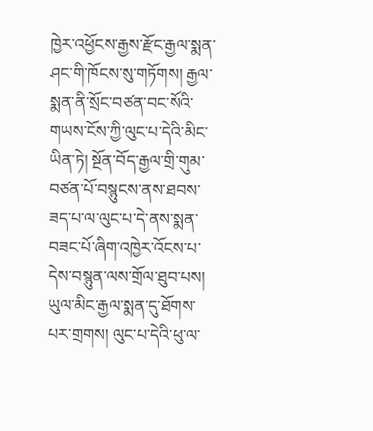ཁྱེར་འཕྱོངས་རྒྱས་རྫོང་རྒྱལ་སྨན་ཤང་གི་ཁོངས་སུ་གཏོགས། རྒྱལ་སྨན་ནི་སྲོང་བཙན་བང་སོའི་གཡས་ངོས་ཀྱི་ལུང་པ་དེའི་མིང་ཡིན་ཏེ། སྔོན་བོད་རྒྱལ་གྲི་གུམ་བཙན་པོ་བསྙུངས་ནས་ཐབས་ཟད་པ་ལ་ལུང་པ་དེ་ནས་སྨན་བཟང་པོ་ཞིག་འཁྱེར་འོངས་པ་དེས་བསྙུན་ལས་གྲོལ་ཐུབ་པས། ཡུལ་མིང་རྒྱལ་སྨན་དུ་ཐོགས་པར་གྲགས། ལུང་པ་དེའི་ཕུ་ལ་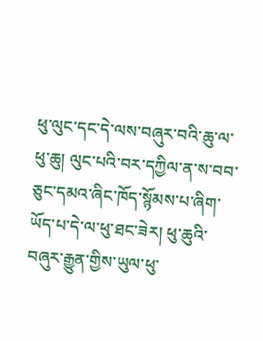ཕུ་ལུང་དང་དེ་ལས་བཞུར་བའི་ཆུ་ལ་ཕུ་ཆུ། ལུང་པའི་བར་དཀྱིལ་ན་ས་བབ་ཅུང་དམའ་ཞིང་ཁོད་སྙོམས་པ་ཞིག་ཡོད་པ་དེ་ལ་ཕུ་ཐང་ཟེར། ཕུ་ཆུའི་བཞུར་རྒྱུན་གྱིས་ཡུལ་ཕུ་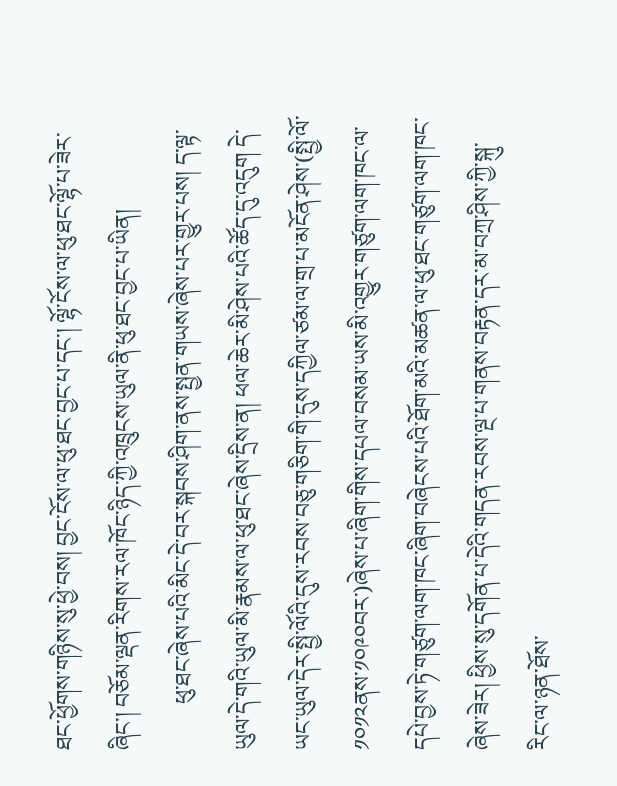ཐང་ཕྱོགས་གཉིས་སུ་ཕྱེ་བས། བྱང་ངོས་ལ་ཕུ་ཐང་བྱང་པ་དང་། ལྷོ་ངོས་ལ་ཕུ་ཐང་ལྷོ་པ་ཟེར་ཞིང་། བཅོམ་ལྡན་རིགས་རལ་ཁོང་ཉིད་ཀྱི་འཁྲུངས་ཡུལ་ནི་ཕུ་ཐང་བྱང་པ་ཡིན།
        ཕུ་ཐང་ཞེས་པའི་མིང་དེ་བར་སྐབས་ཤིག་ནས་སྤྱན་གཡས་ཞེས་པར་གྱུར་པས། ད་ལྟ་ཡུལ་དེ་གའི་ཡུལ་མི་རྣམས་ལ་ཕུ་ཐང་ཞེས་དྲིས་ན། ཕལ་ཆེར་མི་ཤེས་པའི་ཚོད་དུ་འདུག དེ་ཡང་ཡུལ་དེར་སྤྱི་ལོའི་དུས་རབས་བཅུ་གཅིག་གི་དུས་དཀྱིལ་ཙམ་ལ་གྲ་པ་མངོན་ཤེས་(སྤྱི་ལོ་༡༠༡༢ནས་༡༠༩༠བར་)ཞེས་པ་ཞིག་གིས་དཔལ་བསམ་ཡས་མི་འགྱུར་གཙུག་ལག་ཁང་ལ་དཔེ་བྱས་ཏེ་གཙུག་ལག་ཁང་ཞིག་བཞེངས་པའི་ཐོག་མའི་མཚན་ལ་ཕུ་ཐང་གཙུག་ལག་ཁང་ཞེས་ཟེར། ཕྱིས་སུ་དགོན་པ་དེའི་གདན་རབས་ལྔ་པ་གནས་བརྟན་དར་མ་བཀྲ་ཤིས་ཀྱི་སྐུ་རིང་ལ་ཉན་ཐོས་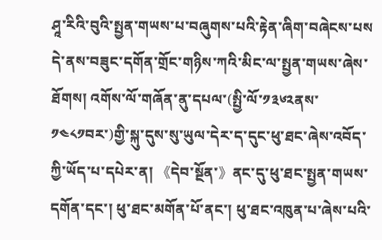ཤཱ་རིའི་བུའི་སྤྱན་གཡས་པ་བཞུགས་པའི་རྟེན་ཞིག་བཞེངས་པས དེ་ནས་བཟུང་དགོན་གྲོང་གཉིས་ཀའི་མིང་ལ་སྤྱན་གཡས་ཞེས་ཐོགས། འགོས་ལོ་གཞོན་ནུ་དཔལ་(སྤྱི་ལོ་༡༣༦༢ནས་༡༤༨༡བར་)གྱི་སྐུ་དུས་སུ་ཡུལ་དེར་ད་དུང་ཕུ་ཐང་ཞེས་འབོད་ཀྱི་ཡོད་པ་དཔེར་ན། 《དེབ་སྔོན་》ནང་དུ་ཕུ་ཐང་སྤྱན་གཡས་དགོན་དང་། ཕུ་ཐང་མགོན་པོ་ནང་། ཕུ་ཐང་འཁུན་པ་ཞེས་པའི་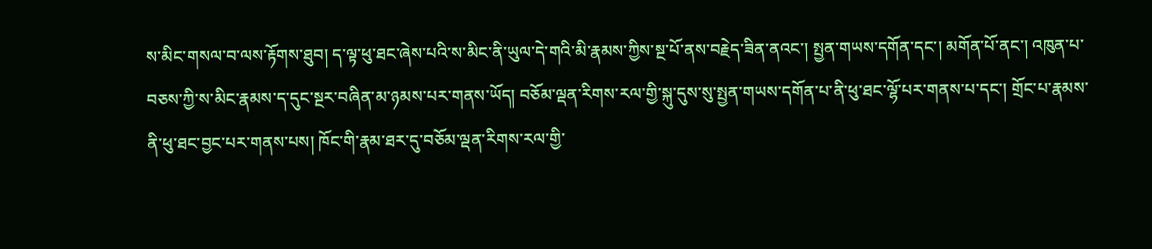ས་མིང་གསལ་བ་ལས་རྟོགས་ཐུབ། ད་ལྟ་ཕུ་ཐང་ཞེས་པའི་ས་མིང་ནི་ཡུལ་དེ་གའི་མི་རྣམས་ཀྱིས་སྔ་པོ་ནས་བརྗེད་ཟིན་ནའང་། སྤྱན་གཡས་དགོན་དང་། མགོན་པོ་ནང་། འཁུན་པ་བཅས་ཀྱི་ས་མིང་རྣམས་ད་དུང་སྔར་བཞིན་མ་ཉམས་པར་གནས་ཡོད། བཅོམ་ལྡན་རིགས་རལ་གྱི་སྐུ་དུས་སུ་སྤྱན་གཡས་དགོན་པ་ནི་ཕུ་ཐང་ལྷོ་པར་གནས་པ་དང་། གྲོང་པ་རྣམས་ནི་ཕུ་ཐང་བྱང་པར་གནས་པས། ཁོང་གི་རྣམ་ཐར་དུ་བཅོམ་ལྡན་རིགས་རལ་གྱི་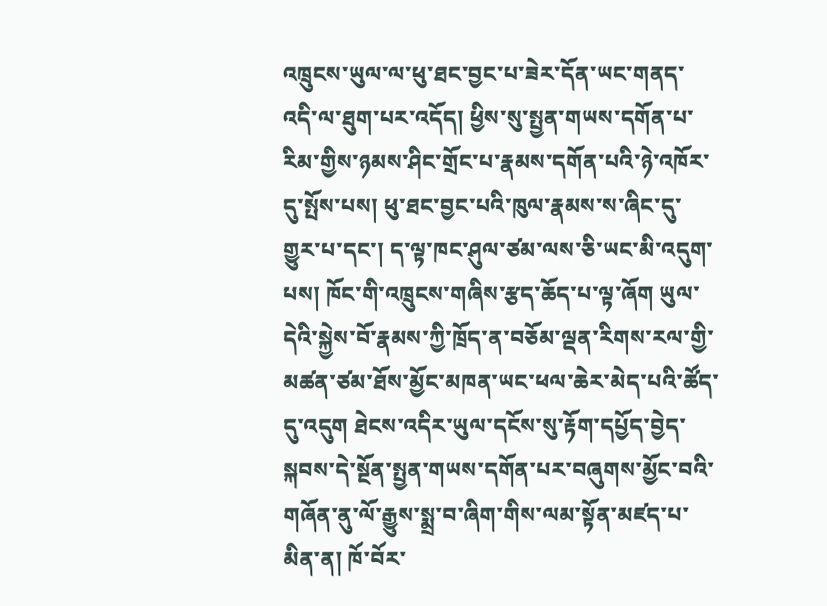འཁྲུངས་ཡུལ་ལ་ཕུ་ཐང་བྱང་པ་ཟེར་དོན་ཡང་གནད་འདི་ལ་ཐུག་པར་འདོད། ཕྱིས་སུ་སྤྱན་གཡས་དགོན་པ་རིམ་གྱིས་ཉམས་ཤིང་གྲོང་པ་རྣམས་དགོན་པའི་ཉེ་འཁོར་དུ་སྤོས་པས། ཕུ་ཐང་བྱང་པའི་ཁུལ་རྣམས་ས་ཞིང་དུ་གྱུར་པ་དང་། ད་ལྟ་ཁང་ཤུལ་ཙམ་ལས་ཅི་ཡང་མི་འདུག་པས། ཁོང་གི་འཁྲུངས་གཞིས་རྩད་ཆོད་པ་ལྟ་ཞོག ཡུལ་དེའི་སྐྱེས་བོ་རྣམས་ཀྱི་ཁྲོད་ན་བཅོམ་ལྡན་རིགས་རལ་གྱི་མཚན་ཙམ་ཐོས་མྱོང་མཁན་ཡང་ཕལ་ཆེར་མེད་པའི་ཚོད་དུ་འདུག ཐེངས་འདིར་ཡུལ་དངོས་སུ་རྟོག་དཔྱོད་བྱེད་སྐབས་དེ་སྔོན་སྤྱན་གཡས་དགོན་པར་བཞུགས་མྱོང་བའི་གཞོན་ནུ་ལོ་རྒྱུས་སྨྲ་བ་ཞིག་གིས་ལམ་སྟོན་མཛད་པ་མིན་ན། ཁོ་བོར་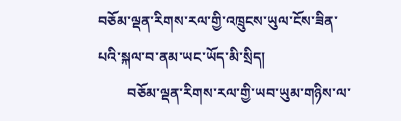བཅོམ་ལྡན་རིགས་རལ་གྱི་འཁྲུངས་ཡུལ་ངོས་ཟིན་པའི་སྐལ་བ་ནམ་ཡང་ཡོད་མི་སྲིད།
        བཅོམ་ལྡན་རིགས་རལ་གྱི་ཡབ་ཡུམ་གཉིས་ལ་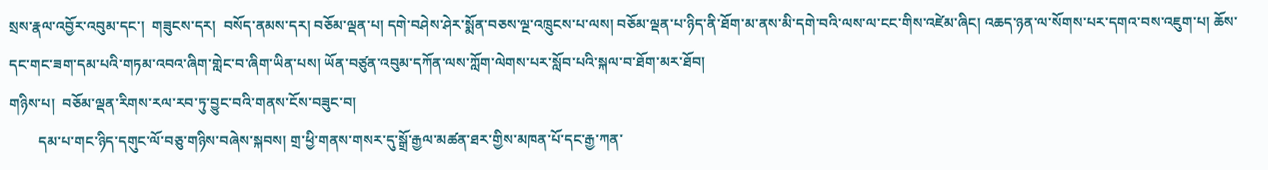སྲས་རྣལ་འབྱོར་འབུམ་དང་།  གཟུངས་དར།  བསོད་ནམས་དར། བཅོམ་ལྡན་པ། དགེ་བཤེས་ཤེར་སྨོན་བཅས་ལྔ་འཁྲུངས་པ་ལས། བཅོམ་ལྡན་པ་ཉིད་ནི་ཐོག་མ་ནས་མི་དགེ་བའི་ལས་ལ་ངང་གིས་འཛེམ་ཞིང། འཆད་ཉན་ལ་སོགས་པར་དགའ་བས་འཇུག་པ། ཆོས་དང་གང་ཟག་དམ་པའི་གཏམ་འབའ་ཞིག་གླེང་བ་ཞིག་ཡིན་པས། ཡོན་བཙུན་འབུམ་དཀོན་ལས་ཀློག་ལེགས་པར་སློབ་པའི་སྐལ་བ་ཐོག་མར་ཐོབ།
གཉིས་པ།  བཅོམ་ལྡན་རིགས་རལ་རབ་ཏུ་བྱུང་བའི་གནས་ངོས་བཟུང་བ།
        དམ་པ་གང་ཉིད་དགུང་ལོ་བཅུ་གཉིས་བཞེས་སྐབས། གྲ་ཕྱི་གནས་གསར་དུ་སྒྲོ་རྒྱལ་མཚན་ཐར་གྱིས་མཁན་པོ་དང་རྒྱ་ཀན་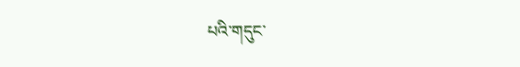པའི་གདུང་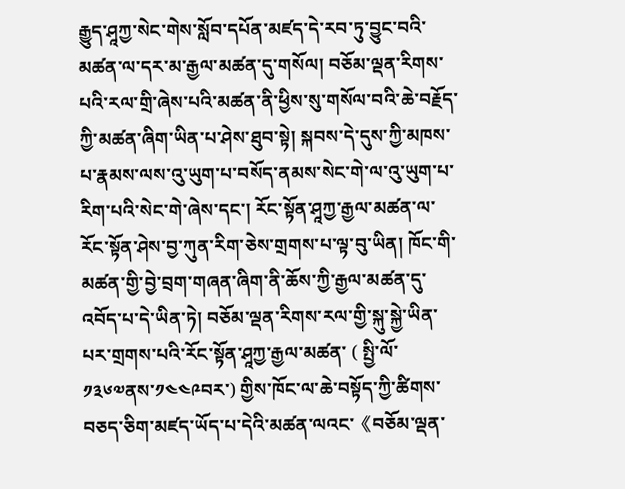རྒྱུད་ཤཱཀྱ་སེང་གེས་སློབ་དཔོན་མཛད་དེ་རབ་ཏུ་བྱུང་བའི་མཚན་ལ་དར་མ་རྒྱལ་མཚན་དུ་གསོལ། བཅོམ་ལྡན་རིགས་པའི་རལ་གྲི་ཞེས་པའི་མཚན་ནི་ཕྱིས་སུ་གསོལ་བའི་ཆེ་བརྗོད་ཀྱི་མཚན་ཞིག་ཡིན་པ་ཤེས་ཐུབ་སྟེ། སྐབས་དེ་དུས་ཀྱི་མཁས་པ་རྣམས་ལས་འུ་ཡུག་པ་བསོད་ནམས་སེང་གེ་ལ་འུ་ཡུག་པ་རིག་པའི་སེང་གེ་ཞེས་དང་། རོང་སྟོན་ཤཱཀྱ་རྒྱལ་མཚན་ལ་རོང་སྟོན་ཤེས་བྱ་ཀུན་རིག་ཅེས་གྲགས་པ་ལྟ་བུ་ཡིན། ཁོང་གི་མཚན་གྱི་བྱེ་བྲག་གཞན་ཞིག་ནི་ཆོས་ཀྱི་རྒྱལ་མཚན་དུ་འབོད་པ་དེ་ཡིན་ཏེ། བཅོམ་ལྡན་རིགས་རལ་གྱི་སྐུ་སྐྱེ་ཡིན་པར་གྲགས་པའི་རོང་སྟོན་ཤཱཀྱ་རྒྱལ་མཚན་ ( སྤྱི་ལོ་༡༣༦༧ནས་༡༤༤༩བར་) གྱིས་ཁོང་ལ་ཆེ་བསྟོད་ཀྱི་ཚིགས་བཅད་ཅིག་མཛད་ཡོད་པ་དེའི་མཚན་ལའང་《བཅོམ་ལྡན་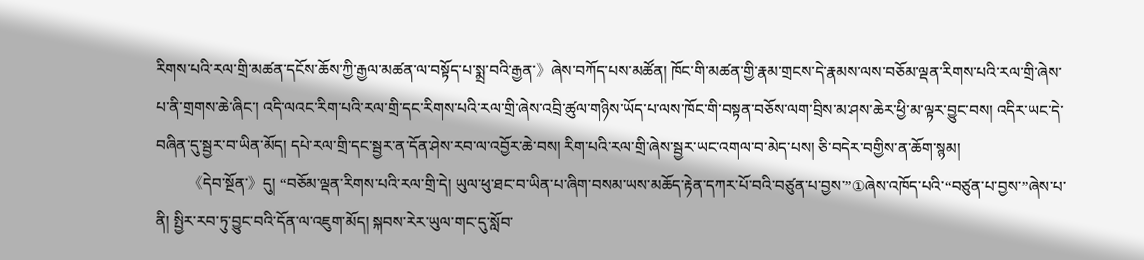རིགས་པའི་རལ་གྲི་མཚན་དངོས་ཆོས་ཀྱི་རྒྱལ་མཚན་ལ་བསྟོད་པ་སྨྲ་བའི་རྒྱན་》ཞེས་བཀོད་པས་མཚོན། ཁོང་གི་མཚན་གྱི་རྣམ་གྲངས་དེ་རྣམས་ལས་བཅོམ་ལྡན་རིགས་པའི་རལ་གྲི་ཞེས་པ་ནི་གྲགས་ཆེ་ཞིང་། འདི་ལའང་རིག་པའི་རལ་གྲི་དང་རིགས་པའི་རལ་གྲི་ཞེས་འབྲི་ཚུལ་གཉིས་ཡོད་པ་ལས་ཁོང་གི་བསྟན་བཅོས་ལག་བྲིས་མ་ཤས་ཆེར་ཕྱི་མ་ལྟར་བྱུང་བས། འདིར་ཡང་དེ་བཞིན་དུ་སྦྱར་བ་ཡིན་མོད། དཔེ་རལ་གྲི་དང་སྦྱར་ན་དོན་ཤེས་རབ་ལ་འབྱོར་ཆེ་བས། རིག་པའི་རལ་གྲི་ཞེས་སྦྱར་ཡང་འགལ་བ་མེད་པས། ཅི་བདེར་བགྱིས་ན་ཆོག་སྙམ།
        《དེབ་སྔོན་》དུ། “བཅོམ་ལྡན་རིགས་པའི་རལ་གྲི་དེ། ཡུལ་ཕུ་ཐང་བ་ཡིན་པ་ཞིག་བསམ་ཡས་མཆོད་རྟེན་དཀར་པོ་བའི་བཙུན་པ་བྱས་”①ཞེས་འཁོད་པའི་“བཙུན་པ་བྱས་”ཞེས་པ་ནི། སྤྱིར་རབ་ཏུ་བྱུང་བའི་དོན་ལ་འཇུག་མོད། སྐབས་རེར་ཡུལ་གང་དུ་སློབ་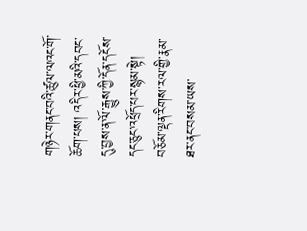གཉེར་གནང་བའི་ཚུལ་ལའང་གོ་ཆོག་པས། འདིར་ཕྱི་མའི་དབང་དུ་བྱས་ན་ལོ་རྒྱུས་ཀྱི་དོན་དངོས་དང་ཅུང་འཕྲོད་པར་སྙམ་སྟེ། བཅོམ་ལྡན་རིགས་རལ་གྱི་རྣམ་ཐར་ནང་བསམ་ཡས་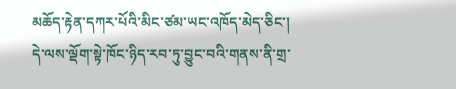མཆོད་རྟེན་དཀར་པོའི་མིང་ཙམ་ཡང་འཁོད་མེད་ཅིང་། དེ་ལས་ལྡོག་སྟེ་ཁོང་ཉིད་རབ་ཏུ་བྱུང་བའི་གནས་ནི་གྲ་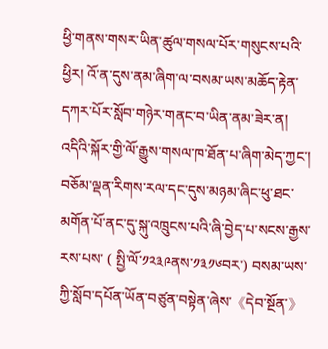ཕྱི་གནས་གསར་ཡིན་ཚུལ་གསལ་པོར་གསུངས་པའི་ཕྱིར། འོ་ན་དུས་ནམ་ཞིག་ལ་བསམ་ཡས་མཆོད་རྟེན་དཀར་པོར་སློབ་གཉེར་གནང་བ་ཡིན་ནམ་ཟེར་ན། འདིའི་སྐོར་གྱི་ལོ་རྒྱུས་གསལ་ཁ་ཐོན་པ་ཞིག་མེད་ཀྱང་། བཅོམ་ལྡན་རིགས་རལ་དང་དུས་མཉམ་ཞིང་ཕུ་ཐང་མགོན་པོ་ནང་དུ་སྐུ་འཁྲུངས་པའི་ཞི་བྱེད་པ་སངས་རྒྱས་རས་པས་ ( སྤྱི་ལོ་༡༢༣༩ནས་༡༣༡༦བར་) བསམ་ཡས་ཀྱི་སློབ་དཔོན་ཡོན་བཙུན་བསྟེན་ཞེས་《དེབ་སྔོན་》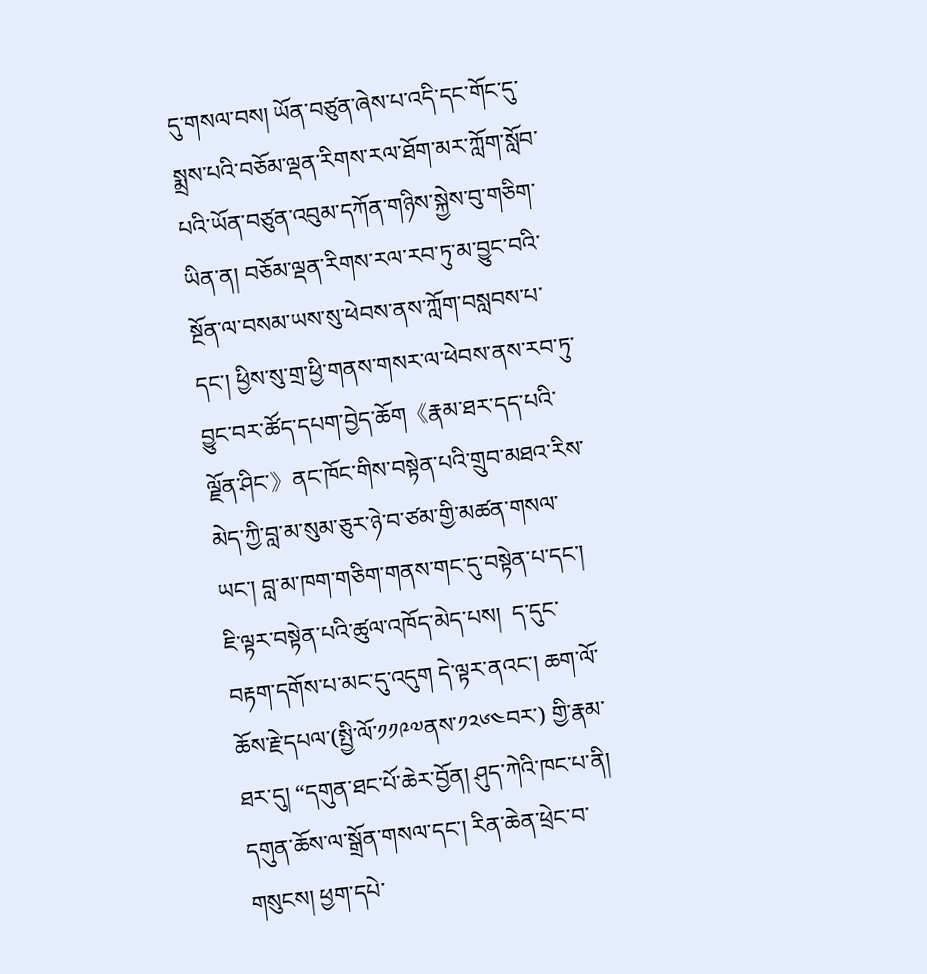དུ་གསལ་བས། ཡོན་བཙུན་ཞེས་པ་འདི་དང་གོང་དུ་སྨྲས་པའི་བཅོམ་ལྡན་རིགས་རལ་ཐོག་མར་ཀློག་སློབ་པའི་ཡོན་བཙུན་འབུམ་དཀོན་གཉིས་སྐྱེས་བུ་གཅིག་ཡིན་ན། བཅོམ་ལྡན་རིགས་རལ་རབ་ཏུ་མ་བྱུང་བའི་སྔོན་ལ་བསམ་ཡས་སུ་ཕེབས་ནས་ཀློག་བསླབས་པ་དང་། ཕྱིས་སུ་གྲ་ཕྱི་གནས་གསར་ལ་ཕེབས་ནས་རབ་ཏུ་བྱུང་བར་ཚོད་དཔག་བྱེད་ཆོག《རྣམ་ཐར་དད་པའི་ལྗོན་ཤིང་》ནང་ཁོང་གིས་བསྟེན་པའི་གྲུབ་མཐའ་རིས་མེད་ཀྱི་བླ་མ་སུམ་ཅུར་ཉེ་བ་ཙམ་གྱི་མཚན་གསལ་ཡང་། བླ་མ་ཁག་གཅིག་གནས་གང་དུ་བསྟེན་པ་དང་། ཇི་ལྟར་བསྟེན་པའི་ཚུལ་འཁོད་མེད་པས།  ད་དུང་བརྟག་དགོས་པ་མང་དུ་འདུག དེ་ལྟར་ནའང་། ཆག་ལོ་ཆོས་རྗེ་དཔལ་(སྤྱི་ལོ་༡༡༩༧ནས་༡༢༦༤བར་) གྱི་རྣམ་ཐར་དུ། “དགུན་ཐང་པོ་ཆེར་བྱོན། ཤུད་ཀེའི་ཁང་པ་ནི། དགུན་ཆོས་ལ་སྒྲོན་གསལ་དང་། རིན་ཆེན་ཕྲེང་བ་གསུངས། ཕྱག་དཔེ་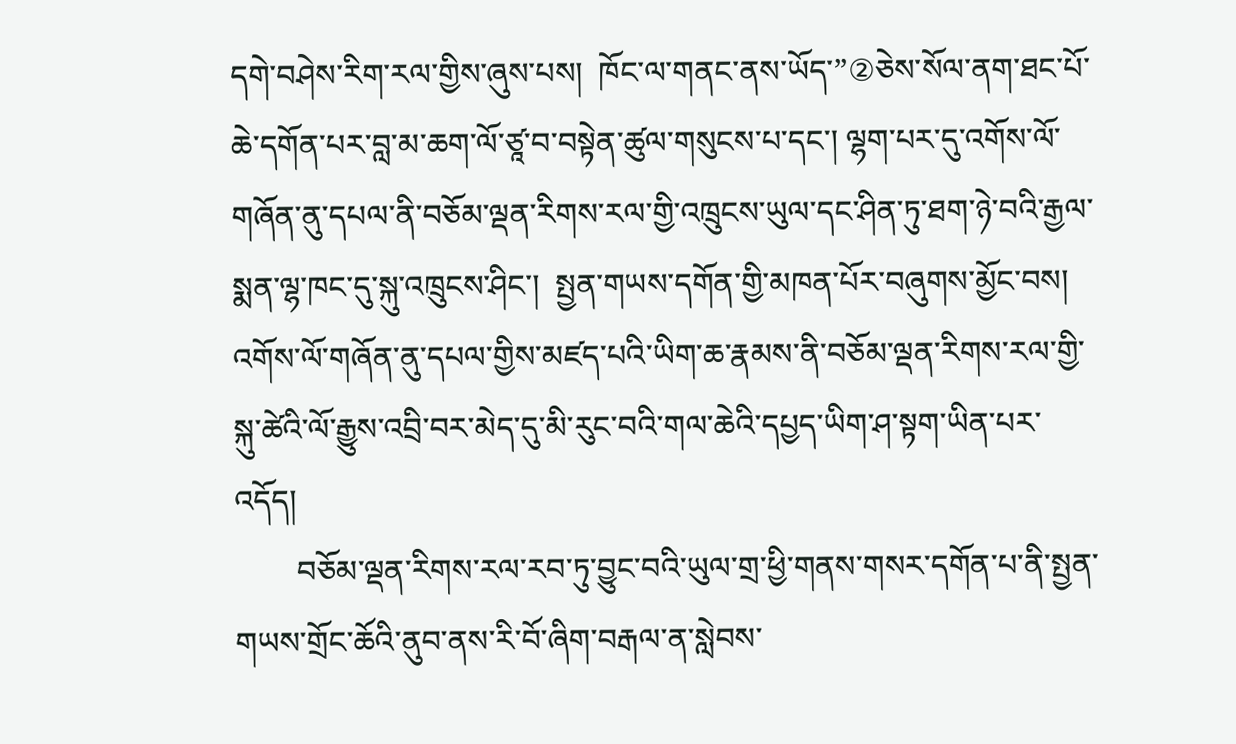དགེ་བཤེས་རིག་རལ་གྱིས་ཞུས་པས།  ཁོང་ལ་གནང་ནས་ཡོད་”②ཅེས་སོལ་ནག་ཐང་པོ་ཆེ་དགོན་པར་བླ་མ་ཆག་ལོ་ཙཱ་བ་བསྟེན་ཚུལ་གསུངས་པ་དང་། ལྷག་པར་དུ་འགོས་ལོ་གཞོན་ནུ་དཔལ་ནི་བཅོམ་ལྡན་རིགས་རལ་གྱི་འཁྲུངས་ཡུལ་དང་ཤིན་ཏུ་ཐག་ཉེ་བའི་རྒྱལ་སྨན་ལྷ་ཁང་དུ་སྐུ་འཁྲུངས་ཤིང་།  སྤྱན་གཡས་དགོན་གྱི་མཁན་པོར་བཞུགས་མྱོང་བས། འགོས་ལོ་གཞོན་ནུ་དཔལ་གྱིས་མཛད་པའི་ཡིག་ཆ་རྣམས་ནི་བཅོམ་ལྡན་རིགས་རལ་གྱི་སྐུ་ཚེའི་ལོ་རྒྱུས་འབྲི་བར་མེད་དུ་མི་རུང་བའི་གལ་ཆེའི་དཔྱད་ཡིག་ཤ་སྟག་ཡིན་པར་འདོད།
        བཅོམ་ལྡན་རིགས་རལ་རབ་ཏུ་བྱུང་བའི་ཡུལ་གྲ་ཕྱི་གནས་གསར་དགོན་པ་ནི་སྤྱན་གཡས་གྲོང་ཆོའི་ནུབ་ནས་རི་བོ་ཞིག་བརྒལ་ན་སླེབས་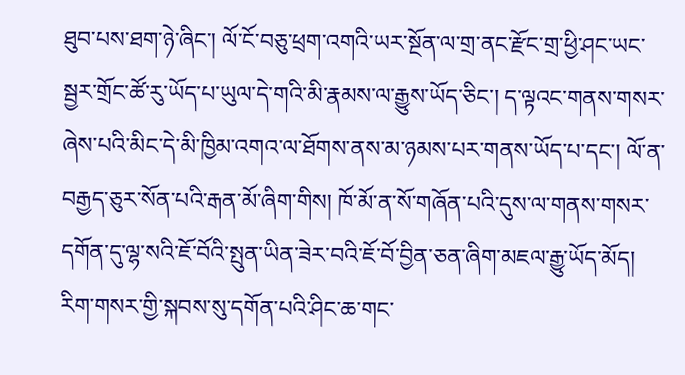ཐུབ་པས་ཐག་ཉེ་ཞིང་། ལོ་ངོ་བཅུ་ཕྲག་འགའི་ཡར་སྔོན་ལ་གྲ་ནང་རྫོང་གྲ་ཕྱི་ཤང་ཡང་སྦྱར་གྲོང་ཚོ་རུ་ཡོད་པ་ཡུལ་དེ་གའི་མི་རྣམས་ལ་རྒྱུས་ཡོད་ཅིང་། ད་ལྟའང་གནས་གསར་ཞེས་པའི་མིང་དེ་མི་ཁྱིམ་འགའ་ལ་ཐོགས་ནས་མ་ཉམས་པར་གནས་ཡོད་པ་དང་། ལོ་ན་བརྒྱད་ཅུར་སོན་པའི་རྒན་མོ་ཞིག་གིས། ཁོ་མོ་ན་སོ་གཞོན་པའི་དུས་ལ་གནས་གསར་དགོན་དུ་ལྷ་སའི་ཇོ་བོའི་སྤུན་ཡིན་ཟེར་བའི་ཇོ་བོ་བྱིན་ཅན་ཞིག་མཇལ་རྒྱུ་ཡོད་མོད། རིག་གསར་གྱི་སྐབས་སུ་དགོན་པའི་ཤིང་ཆ་གང་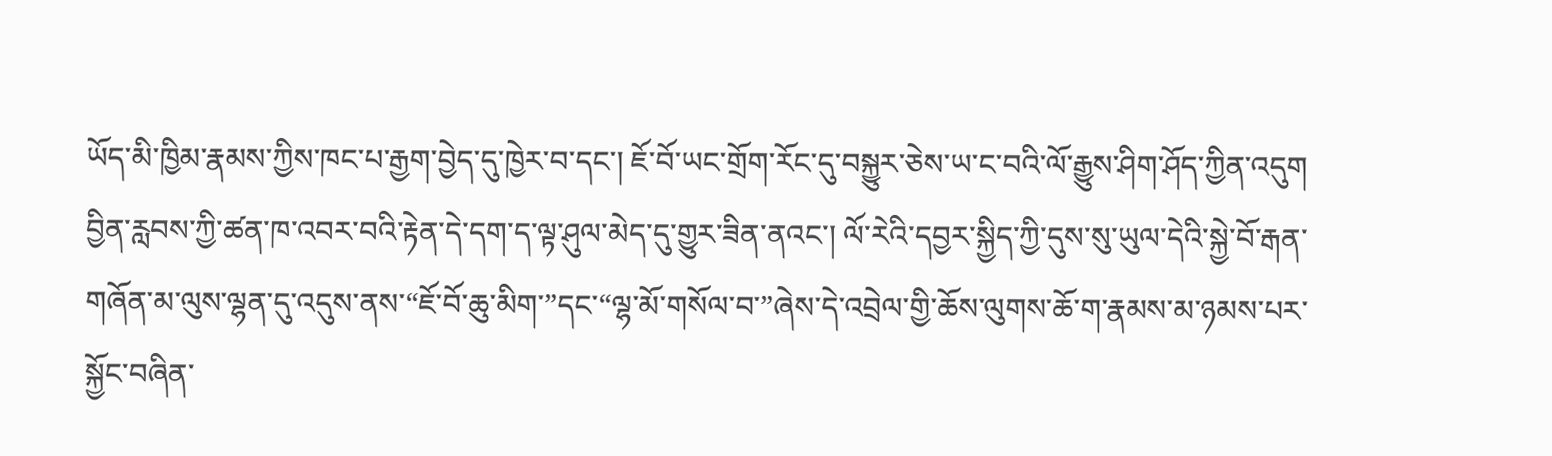ཡོད་མི་ཁྱིམ་རྣམས་ཀྱིས་ཁང་པ་རྒྱག་བྱེད་དུ་ཁྱེར་བ་དང་། ཇོ་བོ་ཡང་གྲོག་རོང་དུ་བསྐྱུར་ཅེས་ཡ་ང་བའི་ལོ་རྒྱུས་ཤིག་ཤོད་ཀྱིན་འདུག བྱིན་རླབས་ཀྱི་ཚན་ཁ་འབར་བའི་རྟེན་དེ་དག་ད་ལྟ་ཤུལ་མེད་དུ་གྱུར་ཟིན་ནའང་། ལོ་རེའི་དབྱར་སྐྱིད་ཀྱི་དུས་སུ་ཡུལ་དེའི་སྐྱེ་བོ་རྒན་གཞོན་མ་ལུས་ལྷན་དུ་འདུས་ནས་“ཇོ་བོ་ཆུ་མིག་”དང་“ལྷ་མོ་གསོལ་བ་”ཞེས་དེ་འབྲེལ་གྱི་ཆོས་ལུགས་ཆོ་ག་རྣམས་མ་ཉམས་པར་སྐྱོང་བཞིན་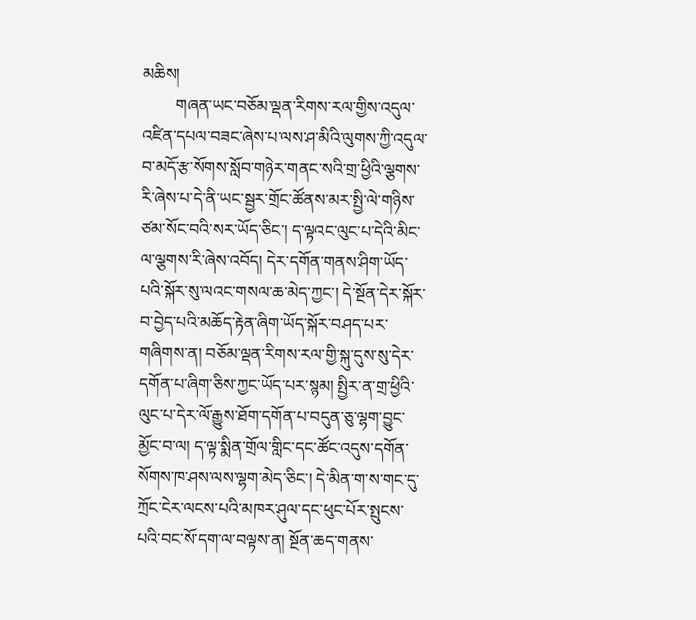མཆིས།
        གཞན་ཡང་བཅོམ་ལྡན་རིགས་རལ་གྱིས་འདུལ་འཛིན་དཔལ་བཟང་ཞེས་པ་ལས་ཤ་མིའི་ལུགས་ཀྱི་འདུལ་བ་མདོ་རྩ་སོགས་སློབ་གཉེར་གནང་སའི་གྲ་ཕྱིའི་ལྕགས་རི་ཞེས་པ་དེ་ནི་ཡང་སྦྱར་གྲོང་ཚོནས་མར་སྤྱི་ལེ་གཉིས་ཙམ་སོང་བའི་སར་ཡོད་ཅིང་། ད་ལྟའང་ལུང་པ་དེའི་མིང་ལ་ལྕགས་རི་ཞེས་འབོད། དེར་དགོན་གནས་ཤིག་ཡོད་པའི་སྐོར་སུ་ལའང་གསལ་ཆ་མེད་ཀྱང་། དེ་སྔོན་དེར་སྐོར་བ་བྱེད་པའི་མཆོད་རྟེན་ཞིག་ཡོད་སྐོར་བཤད་པར་གཞིགས་ན། བཅོམ་ལྡན་རིགས་རལ་གྱི་སྐུ་དུས་སུ་དེར་དགོན་པ་ཞིག་ཅིས་ཀྱང་ཡོད་པར་སྙམ། སྤྱིར་ན་གྲ་ཕྱིའི་ལུང་པ་དེར་ལོ་རྒྱུས་ཐོག་དགོན་པ་བདུན་ཅུ་ལྷག་བྱུང་མྱོང་བ་ལ། ད་ལྟ་སྨིན་གྲོལ་གླིང་དང་ཚོང་འདུས་དགོན་སོགས་ཁ་ཤས་ལས་ལྷག་མེད་ཅིང་། དེ་མིན་ག་ས་གང་དུ་ཀྲོང་ངེར་ལངས་པའི་མཁར་ཤུལ་དང་ཕུང་པོར་སྤུངས་པའི་བང་སོ་དག་ལ་བལྟས་ན། སྔོན་ཆད་གནས་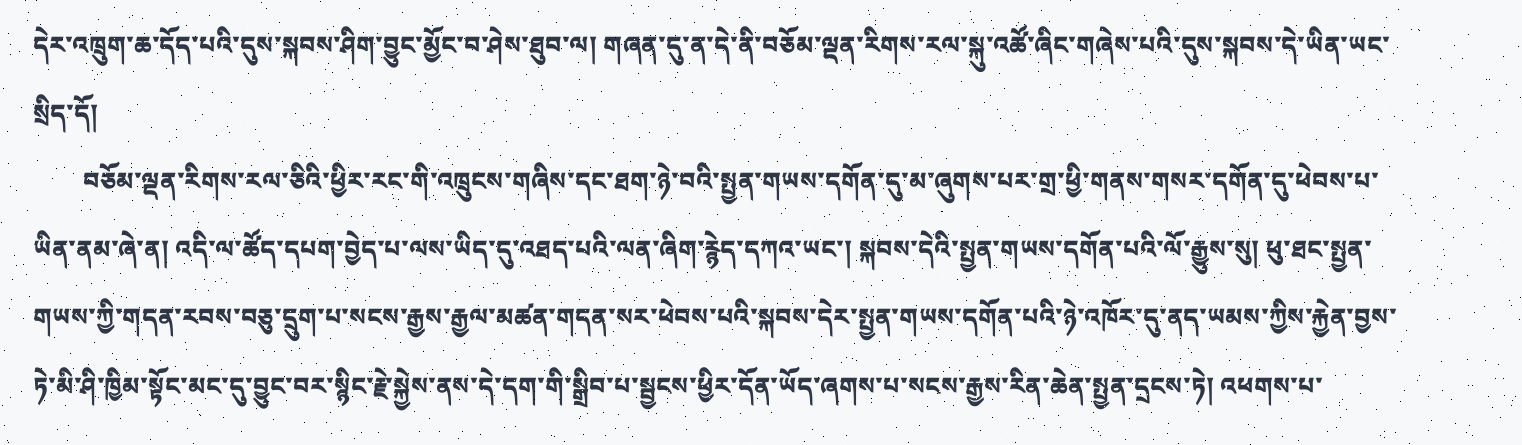དེར་འཁྲུག་ཆ་དོད་པའི་དུས་སྐབས་ཤིག་བྱུང་མྱོང་བ་ཤེས་ཐུབ་ལ། གཞན་དུ་ན་དེ་ནི་བཅོམ་ལྡན་རིགས་རལ་སྐུ་འཚོ་ཞིང་གཞེས་པའི་དུས་སྐབས་དེ་ཡིན་ཡང་སྲིད་དོ།
        བཅོམ་ལྡན་རིགས་རལ་ཅིའི་ཕྱིར་རང་གི་འཁྲུངས་གཞིས་དང་ཐག་ཉེ་བའི་སྤྱན་གཡས་དགོན་དུ་མ་ཞུགས་པར་གྲ་ཕྱི་གནས་གསར་དགོན་དུ་ཕེབས་པ་ཡིན་ནམ་ཞེ་ན། འདི་ལ་ཚོད་དཔག་བྱེད་པ་ལས་ཡིད་དུ་འཐད་པའི་ལན་ཞིག་རྙེད་དཀའ་ཡང་། སྐབས་དེའི་སྤྱན་གཡས་དགོན་པའི་ལོ་རྒྱུས་སུ། ཕུ་ཐང་སྤྱན་གཡས་ཀྱི་གདན་རབས་བཅུ་དྲུག་པ་སངས་རྒྱས་རྒྱལ་མཚན་གདན་སར་ཕེབས་པའི་སྐབས་དེར་སྤྱན་གཡས་དགོན་པའི་ཉེ་འཁོར་དུ་ནད་ཡམས་ཀྱིས་རྐྱེན་བྱས་ཏེ་མི་ཤི་ཁྱིམ་སྟོང་མང་དུ་བྱུང་བར་སྙིང་རྗེ་སྐྱེས་ནས་དེ་དག་གི་སྒྲིབ་པ་སྦྱངས་ཕྱིར་དོན་ཡོད་ཞགས་པ་སངས་རྒྱས་རིན་ཆེན་སྤྱན་དྲངས་ཏེ། འཕགས་པ་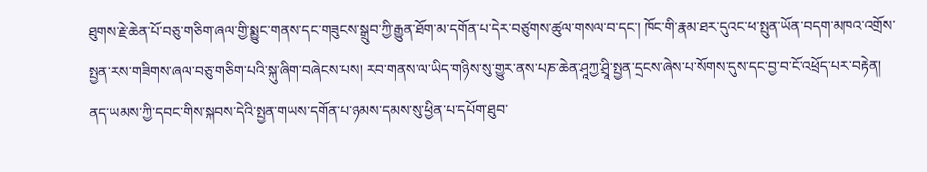ཐུགས་རྗེ་ཆེན་པོ་བཅུ་གཅིག་ཞལ་གྱི་སྨྱུང་གནས་དང་གཟུངས་སྒྲུབ་ཀྱི་རྒྱུན་ཐོག་མ་དགོན་པ་དེར་བཙུགས་ཚུལ་གསལ་བ་དང་། ཁོང་གི་རྣམ་ཐར་དུའང་ཕ་སྤུན་ཡོན་བདག་མཁའ་འགྲོས་སྤྱན་རས་གཟིགས་ཞལ་བཅུ་གཅིག་པའི་སྐུ་ཞིག་བཞེངས་པས། རབ་གནས་ལ་ཡིད་གཉིས་སུ་གྱུར་ནས་པཎ་ཆེན་ཤཱཀྱ་ཤྲཱི་སྤྱན་དྲངས་ཞེས་པ་སོགས་དུས་དང་བྱ་བ་ངོ་འཕྲོད་པར་བརྟེན། ནད་ཡམས་ཀྱི་དབང་གིས་སྐབས་དེའི་སྤྱན་གཡས་དགོན་པ་ཉམས་དམས་སུ་ཕྱིན་པ་དཔོག་ཐུབ་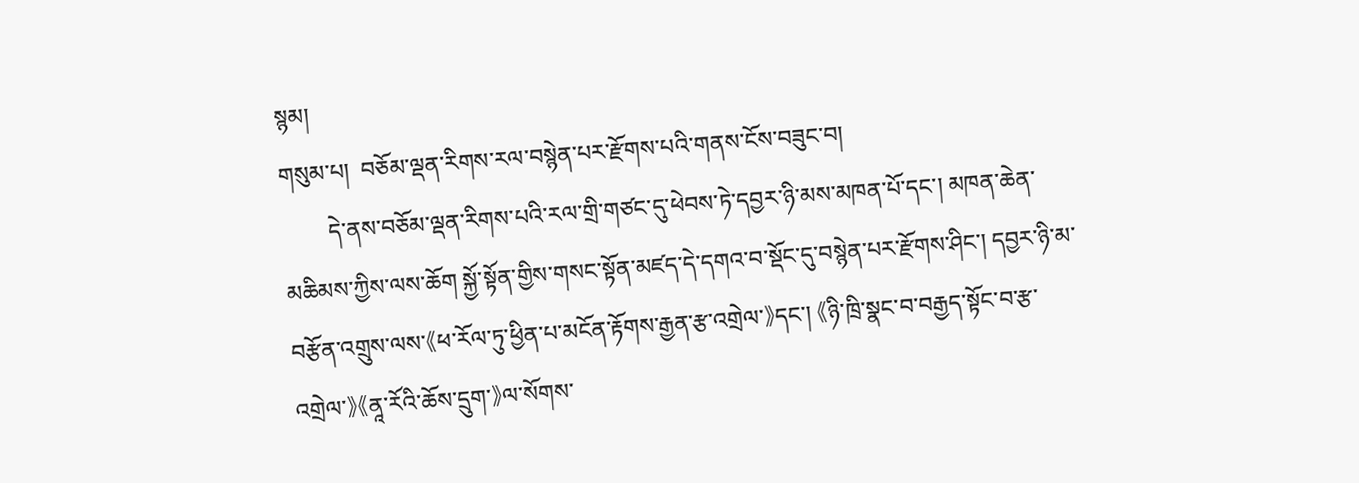སྙམ།
གསུམ་པ།  བཅོམ་ལྡན་རིགས་རལ་བསྙེན་པར་རྫོགས་པའི་གནས་ངོས་བཟུང་བ།
        དེ་ནས་བཅོམ་ལྡན་རིགས་པའི་རལ་གྲི་གཙང་དུ་ཕེབས་ཏེ་དབྱར་ཉི་མས་མཁན་པོ་དང་། མཁན་ཆེན་མཆིམས་ཀྱིས་ལས་ཆོག སྐྱོ་སྟོན་གྱིས་གསང་སྟོན་མཛད་དེ་དགའ་བ་སྡོང་དུ་བསྙེན་པར་རྫོགས་ཤིང་། དབྱར་ཉི་མ་བརྩོན་འགྲུས་ལས་《ཕ་རོལ་ཏུ་ཕྱིན་པ་མངོན་རྟོགས་རྒྱན་རྩ་འགྲེལ་》དང་། 《ཉི་ཁྲི་སྣང་བ་བརྒྱད་སྟོང་བ་རྩ་འགྲེལ་》《ནཱ་རོའི་ཆོས་དྲུག་》ལ་སོགས་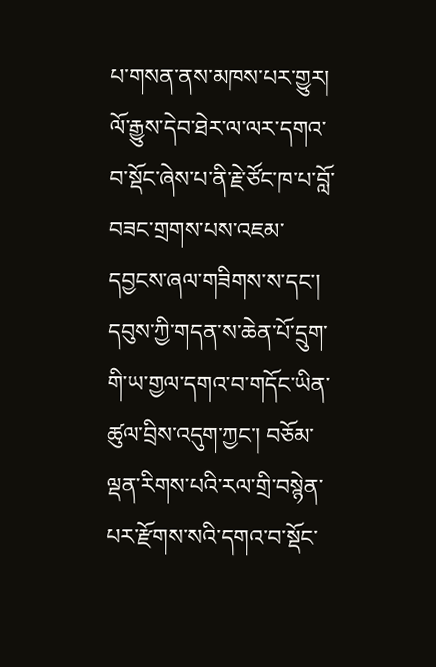པ་གསན་ནས་མཁས་པར་གྱུར། ལོ་རྒྱུས་དེབ་ཐེར་ལ་ལར་དགའ་བ་སྡོང་ཞེས་པ་ནི་རྗེ་ཙོང་ཁ་པ་བློ་བཟང་གྲགས་པས་འཇམ་དབྱངས་ཞལ་གཟིགས་ས་དང་། དབུས་ཀྱི་གདན་ས་ཆེན་པོ་དྲུག་གི་ཡ་གྱལ་དགའ་བ་གདོང་ཡིན་ཚུལ་བྲིས་འདུག་ཀྱང་། བཅོམ་ལྡན་རིགས་པའི་རལ་གྲི་བསྙེན་པར་རྫོགས་སའི་དགའ་བ་སྡོང་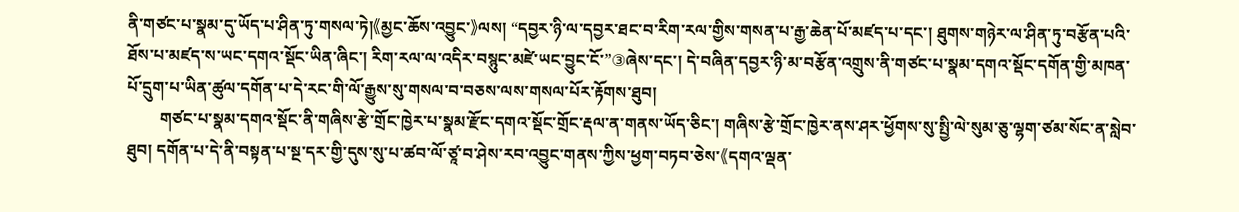ནི་གཙང་པ་སྣམ་དུ་ཡོད་པ་ཤིན་ཏུ་གསལ་ཏེ།《མྱང་ཆོས་འབྱུང་》ལས། “དབྱར་ཉི་ལ་དབྱར་ཐང་བ་རིག་རལ་གྱིས་གསན་པ་རྒྱ་ཆེན་པོ་མཛད་པ་དང་། ཐུགས་གཉེར་ལ་ཤིན་ཏུ་བརྩོན་པའི་ཐོས་པ་མཛད་ས་ཡང་དགའ་སྡོང་ཡིན་ཞིང་། རིག་རལ་ལ་འདིར་བསྙུང་མཛེ་ཡང་བྱུང་ངོ་”③ཞེས་དང་། དེ་བཞིན་དབྱར་ཉི་མ་བརྩོན་འགྲུས་ནི་གཙང་པ་སྣམ་དགའ་སྡོང་དགོན་གྱི་མཁན་པོ་དྲུག་པ་ཡིན་ཚུལ་དགོན་པ་དེ་རང་གི་ལོ་རྒྱུས་སུ་གསལ་བ་བཅས་ལས་གསལ་པོར་རྟོགས་ཐུབ།
        གཙང་པ་སྣམ་དགའ་སྡོང་ནི་གཞིས་རྩེ་གྲོང་ཁྱེར་པ་སྣམ་རྫོང་དགའ་སྡོང་གྲོང་རྡལ་ན་གནས་ཡོད་ཅིང་། གཞིས་རྩེ་གྲོང་ཁྱེར་ནས་ཤར་ཕྱོགས་སུ་སྤྱི་ལེ་སུམ་ཅུ་ལྷག་ཙམ་སོང་ན་སླེབ་ཐུབ། དགོན་པ་དེ་ནི་བསྟན་པ་སྔ་དར་གྱི་དུས་སུ་པ་ཚབ་ལོ་ཙཱ་བ་ཤེས་རབ་འབྱུང་གནས་ཀྱིས་ཕྱག་བཏབ་ཅེས་《དགའ་ལྡན་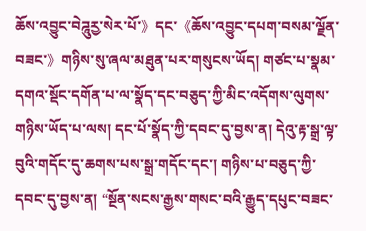ཆོས་འབྱུང་བེཌཱུརྱ་སེར་པོ་》དང་《ཆོས་འབྱུང་དཔག་བསམ་ལྗོན་བཟང་》གཉིས་སུ་ཞལ་མཐུན་པར་གསུངས་ཡོད། གཙང་པ་སྣམ་དགའ་སྡོང་དགོན་པ་ལ་སྣོད་དང་བཅུད་ཀྱི་མིང་འདོགས་ལུགས་གཉིས་ཡོད་པ་ལས། དང་པོ་སྣོད་ཀྱི་དབང་དུ་བྱས་ན། དེའུ་རྟ་སྒྲ་ལྟ་བུའི་གདོང་དུ་ཆགས་པས་སྒྲ་གདོང་དང་། གཉིས་པ་བཅུད་ཀྱི་དབང་དུ་བྱས་ན། “སྔོན་སངས་རྒྱས་གསང་བའི་རྒྱུད་དཔུང་བཟང་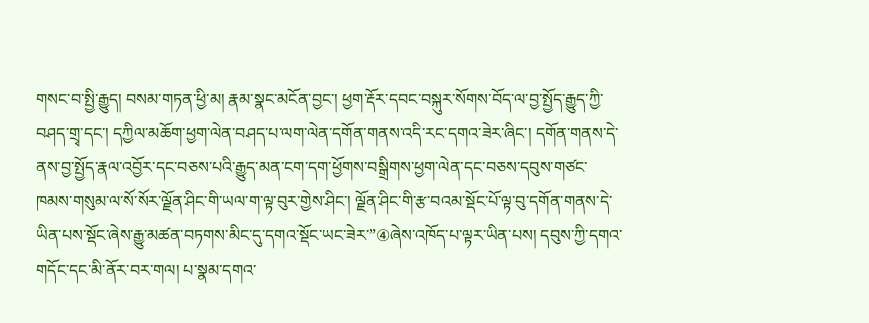གསང་བ་སྤྱི་རྒྱུད། བསམ་གཏན་ཕྱི་མ། རྣམ་སྣང་མངོན་བྱང་། ཕྱག་རྡོར་དབང་བསྐུར་སོགས་བོད་ལ་བྱ་སྤྱོད་རྒྱུད་ཀྱི་བཤད་གྲྭ་དང་། དཀྱིལ་མཆོག་ཕྱག་ལེན་བཤད་པ་ལག་ལེན་དགོན་གནས་འདི་རང་དགའ་ཟེར་ཞིང་། དགོན་གནས་དེ་ནས་བྱ་སྤྱོད་རྣལ་འབྱོར་དང་བཅས་པའི་རྒྱུད་མན་ངག་དག་ཕྱོགས་བསྒྲིགས་ཕྱག་ལེན་དང་བཅས་དབུས་གཙང་ཁམས་གསུམ་ལ་སོ་སོར་ལྗོན་ཤིང་གི་ཡལ་ག་ལྟ་བུར་གྱེས་ཤིང་། ལྗོན་ཤིང་གི་རྩ་བའམ་སྡོང་པོ་ལྟ་བུ་དགོན་གནས་དེ་ཡིན་པས་སྡོང་ཞེས་རྒྱུ་མཚན་བཏགས་མིང་དུ་དགའ་སྡོང་ཡང་ཟེར་”④ཞེས་འཁོད་པ་ལྟར་ཡིན་པས། དབུས་ཀྱི་དགའ་གདོང་དང་མི་ནོར་བར་གལ། པ་སྣམ་དགའ་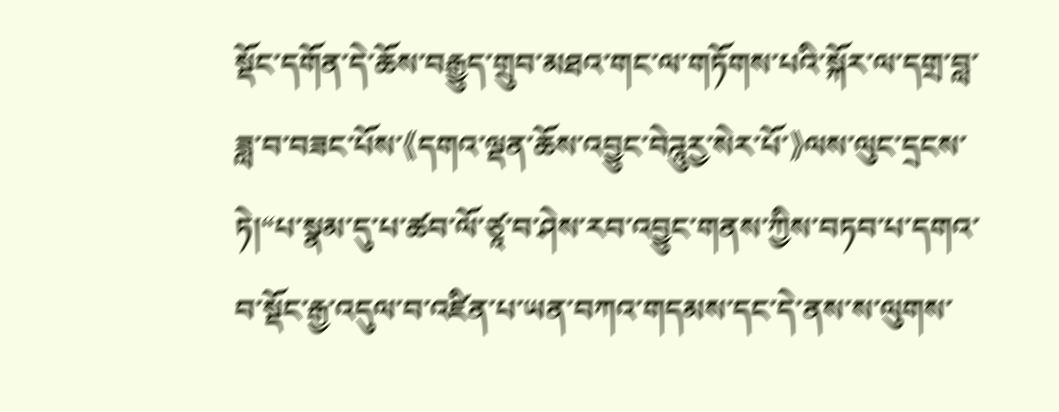སྡོང་དགོན་དེ་ཆོས་བརྒྱུད་གྲུབ་མཐའ་གང་ལ་གཏོགས་པའི་སྐོར་ལ་དགྲ་བླ་ཟླ་བ་བཟང་པོས་《དགའ་ལྡན་ཆོས་འབྱུང་བེཌཱུརྱ་སེར་པོ་》ལས་ལུང་དྲངས་ཏེ།“པ་སྣམ་དུ་པ་ཚབ་ལོ་ཙཱ་བ་ཤེས་རབ་འབྱུང་གནས་ཀྱིས་བཏབ་པ་དགའ་བ་སྡོང་རྒྱ་འདུལ་བ་འཛིན་པ་ཡན་བཀའ་གདམས་དང་དེ་ནས་ས་ལུགས་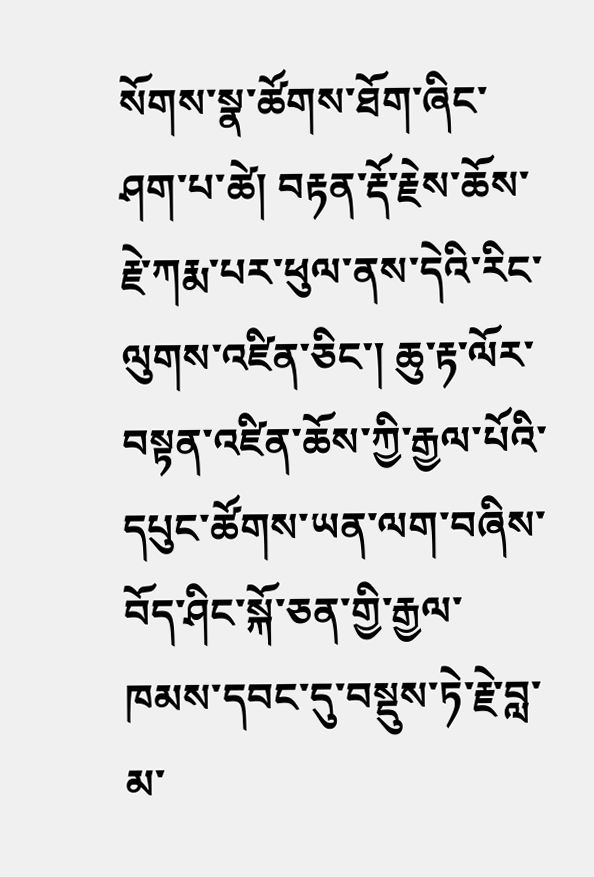སོགས་སྣ་ཚོགས་ཐོག་ཞིང་ཤག་པ་ཚེ། བརྟན་རྡོ་རྗེས་ཆོས་རྗེ་ཀརྨ་པར་ཕུལ་ནས་དེའི་རིང་ལུགས་འཛིན་ཅིང་། ཆུ་རྟ་ལོར་བསྟན་འཛིན་ཆོས་ཀྱི་རྒྱལ་པོའི་དཔུང་ཚོགས་ཡན་ལག་བཞིས་བོད་ཤིང་སྐོ་ཅན་གྱི་རྒྱལ་ཁམས་དབང་དུ་བསྡུས་ཏེ་རྗེ་བླ་མ་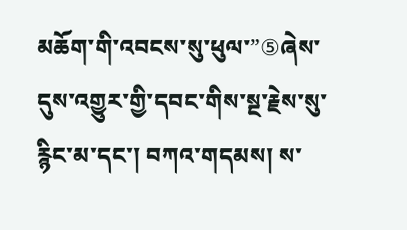མཆོག་གི་འབངས་སུ་ཕུལ་”⑤ཞེས་དུས་འགྱུར་གྱི་དབང་གིས་སྔ་རྗེས་སུ་རྙིང་མ་དང་། བཀའ་གདམས། ས་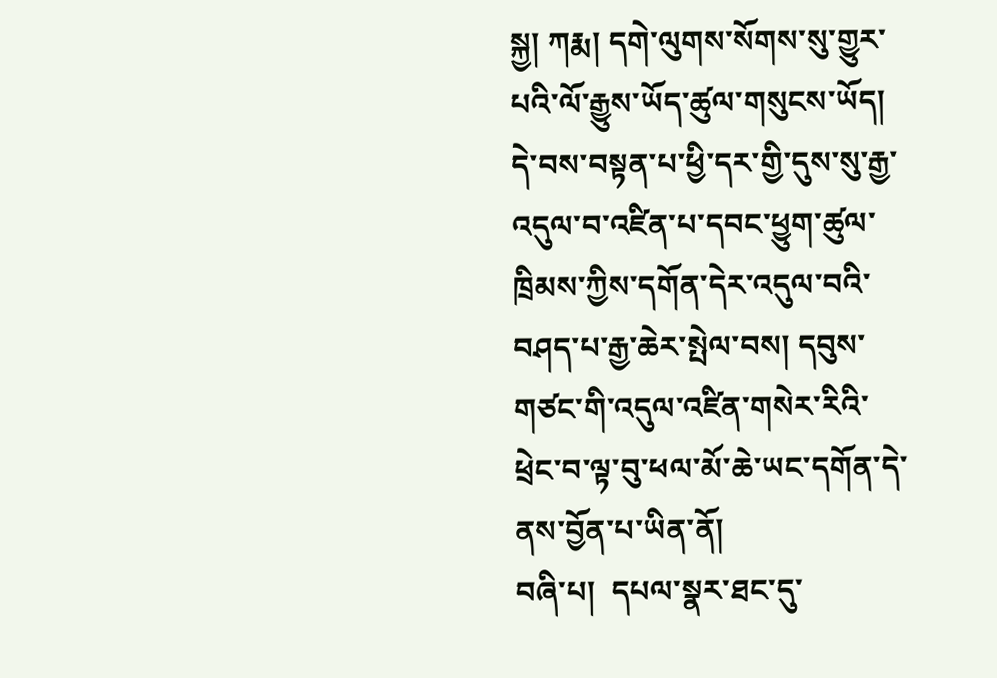སྐྱ། ཀརྨ། དགེ་ལུགས་སོགས་སུ་གྱུར་པའི་ལོ་རྒྱུས་ཡོད་ཚུལ་གསུངས་ཡོད། དེ་བས་བསྟན་པ་ཕྱི་དར་གྱི་དུས་སུ་རྒྱ་འདུལ་བ་འཛིན་པ་དབང་ཕྱུག་ཚུལ་ཁྲིམས་ཀྱིས་དགོན་དེར་འདུལ་བའི་བཤད་པ་རྒྱ་ཆེར་སྤེལ་བས། དབུས་གཙང་གི་འདུལ་འཛིན་གསེར་རིའི་ཕྲེང་བ་ལྟ་བུ་ཕལ་མོ་ཆེ་ཡང་དགོན་དེ་ནས་བྱོན་པ་ཡིན་ནོ།
བཞི་པ།  དཔལ་སྣར་ཐང་དུ་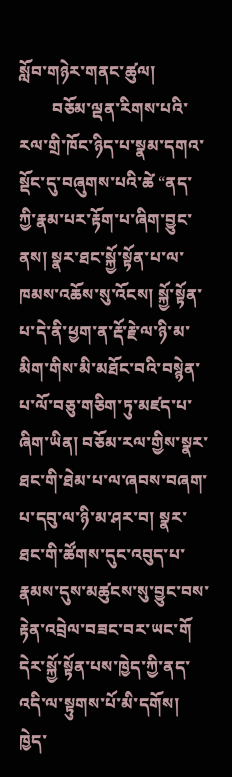སློབ་གཉེར་གནང་ཚུལ།
        བཅོམ་ལྡན་རིགས་པའི་རལ་གྲི་ཁོང་ཉིད་པ་སྣམ་དགའ་སྡོང་དུ་བཞུགས་པའི་ཚེ “ནད་ཀྱི་རྣམ་པར་རྟོག་པ་ཞིག་བྱུང་ནས། སྣར་ཐང་སྐྱོ་སྟོན་པ་ལ་ཁམས་འཆོས་སུ་འོངས། སྐྱོ་སྟོན་པ་དེ་ནི་ཕྱག་ན་རྡོ་རྗེ་ལ་ཉི་མ་མིག་གིས་མི་མཐོང་བའི་བསྙེན་པ་ལོ་བཅུ་གཅིག་ཏུ་མཛད་པ་ཞིག་ཡིན། བཅོམ་རལ་གྱིས་སྣར་ཐང་གི་ཐེམ་པ་ལ་ཞབས་བཞག་པ་དབུ་ལ་ཉི་མ་ཤར་བ། སྣར་ཐང་གི་ཚོགས་དུང་འབུད་པ་རྣམས་དུས་མཚུངས་སུ་བྱུང་བས་རྟེན་འབྲེལ་བཟང་བར་ཡང་གོ དེར་སྐྱོ་སྟོན་པས་ཁྱེད་ཀྱི་ནད་འདི་ལ་སྟུགས་པོ་མི་དགོས། ཁྱེད་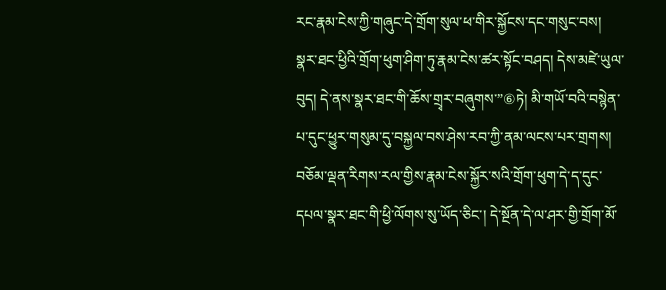རང་རྣམ་ངེས་ཀྱི་གཞུང་དེ་གྲོག་སུལ་ཕ་གིར་སྐྱོངས་དང་གསུང་བས། སྣར་ཐང་ཕྱིའི་གྲོག་ཕུག་ཤིག་ཏུ་རྣམ་ངེས་ཚར་སྟོང་བཤད། དེས་མཛེ་ཡུལ་བུད། དེ་ནས་སྣར་ཐང་གི་ཆོས་གྲྭར་བཞུགས་”⑥ཏེ། མི་གཡོ་བའི་བསྙེན་པ་དུང་ཕྱུར་གསུམ་དུ་བསྐྱལ་བས་ཤེས་རབ་ཀྱི་ནམ་ལངས་པར་གྲགས། བཅོམ་ལྡན་རིགས་རལ་གྱིས་རྣམ་ངེས་སྐྱོར་སའི་གྲོག་ཕུག་དེ་ད་དུང་དཔལ་སྣར་ཐང་གི་ཕྱི་ལོགས་སུ་ཡོད་ཅིང་། དེ་སྔོན་དེ་ལ་ཤར་གྱི་གྲོག་མོ་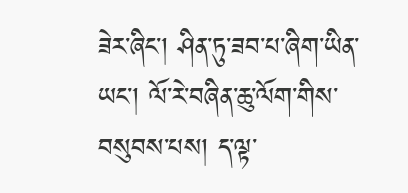ཟེར་ཞིང་། ཤིན་ཏུ་ཟབ་པ་ཞིག་ཡིན་ཡང་། ལོ་རེ་བཞིན་ཆུ་ལོག་གིས་བསུབས་པས། ད་ལྟ་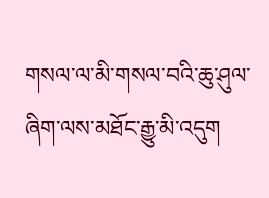གསལ་ལ་མི་གསལ་བའི་ཆུ་ཤུལ་ཞིག་ལས་མཐོང་རྒྱུ་མི་འདུག